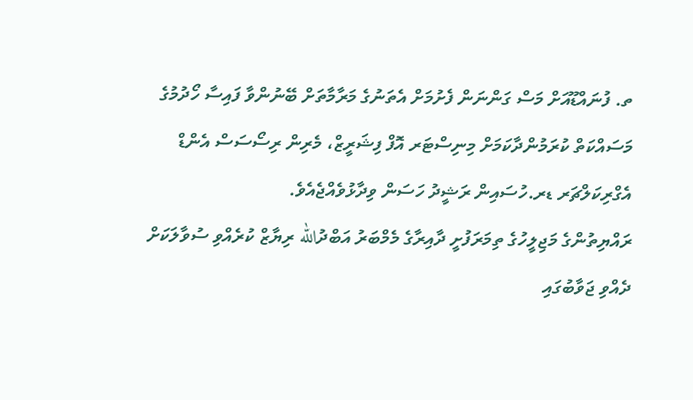ތ. ފުނައްޑޫއަށް މަސް ގަންނަން ފެށުމަށް އެތަނުގެ މަރާމާތަށް ބޭނުންވާ ފައިސާ ހޯދުމުގެ މަސައްކަތް ކުރަމުންދާކަމަށް މިނިސްޓަރ އޮފް ފިޝަރީޒް، މެރިން ރިސޯސަސް އެންޑް އެގްރިކަލްޗަރ ޑރ.ހުސައިން ރަޝީދު ހަސަން ވިދާޅުވެއްޖެއެވެ.
ރައްޔިތުންގެ މަޖިލީހުގެ ތިމަރަފުށީ ދާއިރާގެ މެމްބަރު އަބްދުالله ރިޔާޒް ކުރެއްވި ސުވާލަކަށް ދެއްވި ޖަވާބުގައި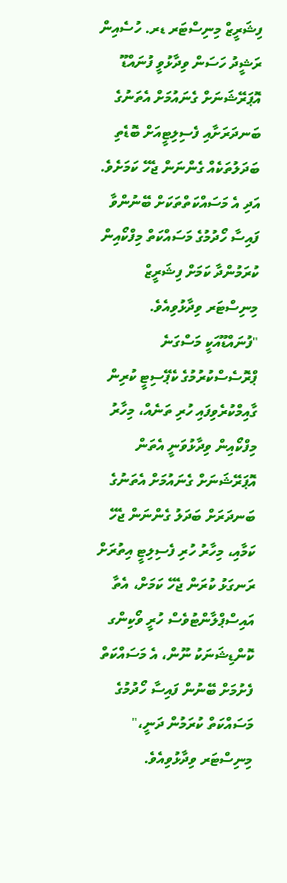ފިޝަރީޒް މިނިސްޓަރ ޑރ. ހުސެއިން ރަޝީދު ހަސަން ވިދާޅުވީ ފުނައްޑޫ އޮޕަރޭޝަނަށް ގެނައުމަށް އެތަނުގެ ބަނދަރަށާއި ފެސިލިޓީއަށް ބޮޑެތި ބަދަލުތަކެއް ގެންނަން ޖެހޭ ކަމަށެވެ. އަދި އެ މަސައްކަތްތަކަށް ބޭނުންވާ ފައިސާ ހޯދުމުގެ މަސައްކަތް މިފްކޯއިން ކުރަމުންދާ ކަމަށް ފިޝަރީޒް މިނިސްޓަރ ވިދާޅުވިއެވެ.
"ފުނައްޑޫއަކީ މަސްގަނެ ޕްރޮސެސްކުރުމުގެ ކެޕޭސިޓީ ކުރިން ގާއިމްކުރެވިފައި ހުރި ތަނެއް، މިހާރު މިފްކޯއިން ވިދާޅުވަނީ އެތަން އޮޕަރޭޝަނަށް ގެނައުމަށް އެތަނުގެ ބަނދަރަށް ބަދަލު ގެންނަން ޖެހޭ ކަމާއި، މިހާރު ހުރި ފެސިލިޓީ އިތުރަށް ރަނގަޅު ކުރަން ޖެހޭ ކަމަށް، އެތާ އައިސްޕްލާންޓުވެސް ހުރީ ވޯކިންގ ކޮންޑިޝަނަކު ނޫން، އެ މަސައްކަތް ފެށުމަށް ބޭނުން ފައިސާ ހޯދުމުގެ މަސައްކަތް ކުރަމުން ދަނީ،" މިނިސްޓަރ ވިދާޅުވިއެވެ.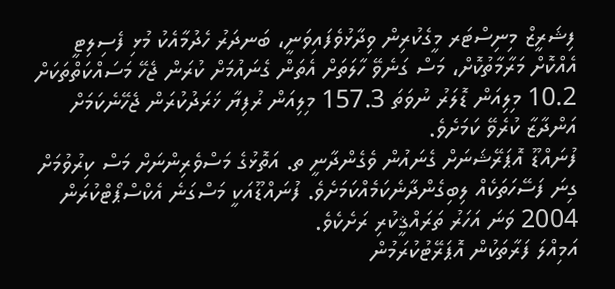ފިޝަރީޒް މިނިސްޓަރ މީގެކުރިން ވިދާޅުވެފައިވަނީ، ބަނދަރު ހެދުމާއެކު މުޅި ފެސިލިޓީ އެއްކޮށް މަރާމާތުކޮށް، މަސް ގަނެވޭ ހާލަތަށް އެތަން ގެނައުމަށް ކުރަން ޖެހޭ މަސައްކަތްތަކަށް 10.2 މިލިއަން ޑޮލަރު ނުވަތަ 157.3 މިލިއަން ރުފިޔާ ޚަރަދުކުރަން ޖެހޭނެކަމަށް އަންދާޒާ ކުރެވޭ ކަމަށެވެ.
ފުނައްޑޫ އޮޕަރޭޝަނަށް ގެނައުން ވެގެންދާނީ ތ. އަތޮޅުގެ މަސްވެރިންނަށް މަސް ކިރުވުމަށް ގިނަ ފަސޭހަތަކެއް ލިބިގެންދާނެކަމެއްކަމަށެވެ. ފުނައްޑޫއަކީ މަސްގަނެ އެކްސްޕޯޓްކުރަން 2004 ވަނަ އަހަރު ތަރައްޤީކުރި ރަށެކެވެ.
އަމިއްލަ ފަރާތަކުން އޮޕަރޭޓުކުރަމުން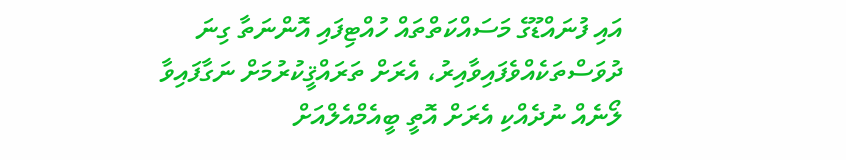އައި ފުނައްޑޫގެ މަސައްކަތްތައް ހުއްޓިފައި އޮންނަތާ ގިނަ ދުވަސްތަކެއްވެފައިވާއިރު، އެރަށް ތަރައްޤީކުރުމަށް ނަގާފައިވާ ލޯނެއް ނުދެއްކި އެރަށް އޮތީ ބީއެމްއެލްއަށް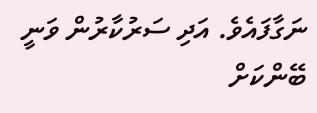ނަގާފައެވެ. އަދި ސަރުކާރުން ވަނީ ބޭންކަށް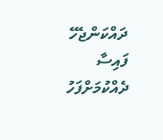ދައްކަންޖެހޭ ފައިސާ ދެއްކުމަށްފަހު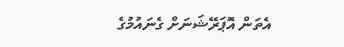އެތަން އޮޕަރޭޝަނަށް ގެނައުމުގެ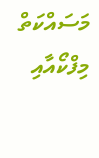މަސައްކަތް މިފްކޯއާއި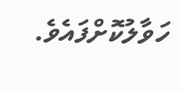ހަވާލުކޮށްފައެވެ.